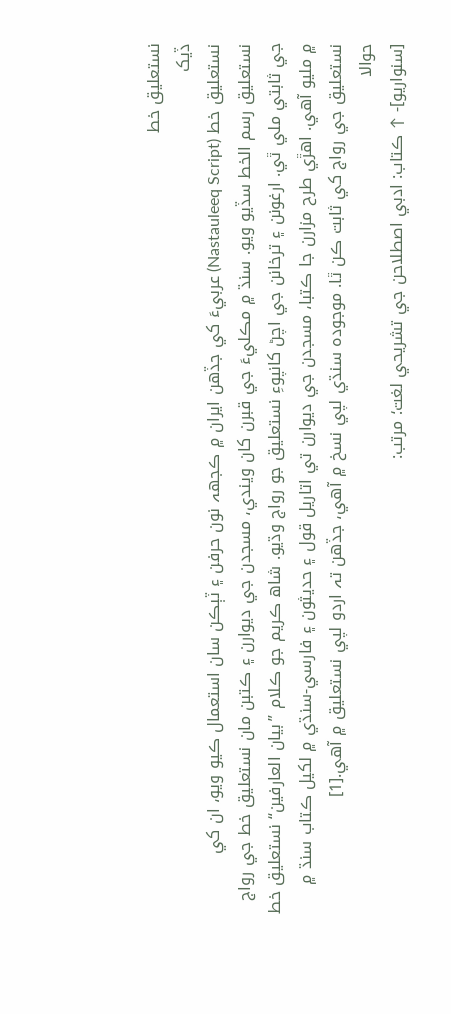نستعليق خط
ڏيک
نستعليق خط (Nastauleeq Script) عربيءَ کي جڏهن ايران ۾ ڪجهہ نون حرفن ۽ ٽٻڪن سان استعمال ڪيو ويو، ان کي نستعليق رسم الخط سڏيو ويو. سنڌ ۾ مڪليءَ جي قبرن کان ويندي، مسجدن جي ديوارن ۽ ڪتبن مان نستعليق خط جي رواج جي ثابتي ملي ٿي. ارغونن ۽ ترخانن جي اچڻ کانپوءِ نستعليق جو رواج وڌيو. شاھ ڪريم جو ڪلام ”بيان العارفين“ نستعليق خط ۾ مليو آهي. اهڙي طرح مزارن جا ڪتبا، مسجدن جي ديوارن تي اتاريل قول ۽ حديثون ۽ فارسي-سنڌي ۾ لکيل ڪتاب سنڌ ۾ نستعليق جي رواج کي ثابت ڪن ٿا. موجوده سنڌي لپي نسخ ۾ آهي، جڏهن تہ اردو لپي نستعليق ۾ آهي.[1]
حوالا
[سنواريو]- ↑ ڪتاب: ادبي اصطلاحن جي تشريحي لغت؛ مرتب: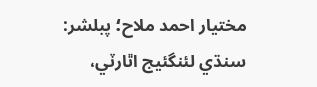مختيار احمد ملاح؛ پبلشر: سنڌي لئنگئيج اٿارٽي،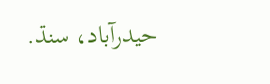حيدرآباد، سنڌ.